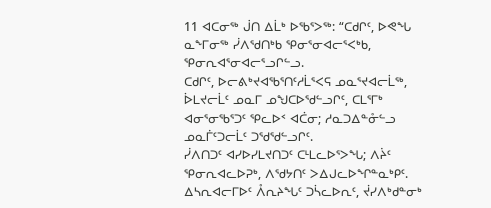11 ᐊᑕᓂᖅ ᒎᑎ ᐃᒫᒃ ᐅᖃᕐᐳᖅ: “ᑕᑯᒋᑦ, ᐅᕙᖓ ᓇᖕᒥᓂᖅ ᓰᐱᖁᑎᒃᑲ ᕿᓂᕐᓂᐊᓕᕐᐸᒃᑲ, ᕿᓂᕆᐊᕐᓂᐊᓕᕐᓗᒋᓪᓗ.
ᑕᑯᒋᑦ, ᐅᓕᕕᒃᔪᐊᖃᕐᑎᑦᓱᒫᕐᐸᕋ ᓄᓇᕐᔪᐊᓕᒫᖅ, ᐆᒪᔪᓕᒫᑦ ᓄᓇᒥ ᓄᖑᑕᐅᖁᓪᓗᒋᑦ, ᑕᒪᕐᒥᒃ ᐊᓂᕐᓂᖃᕐᑐᑦ ᕿᓚᐅᑉ ᐊᑖᓂ; ᓱᓇᑐᐃᓐᓁᓪᓗ ᓄᓇᒦᑦᑐᓕᒫᑦ ᑐᖁᖁᓪᓗᒋᑦ.
ᓰᐱᑎᑐᑦ ᐊᓯᐅᓯᒪᔪᑎᑐᑦ ᑕᒻᒪᓚᐅᕐᐳᖓ; ᐱᔩᑦ ᕿᓂᕆᐊᓚᐅᕈᒃ, ᐱᖁᔭᑎᑦ ᐳᐃᒍᓚᐅᖏᓐᓇᒃᑭᑦ.
ᐃᓴᕆᐊᓕᒥᐅᑦ ᐰᕆᔨᖓᑦ ᑐᓵᓚᐅᕆᑦ, ᔫᓯᐱᒃᑯᓐᓂᒃ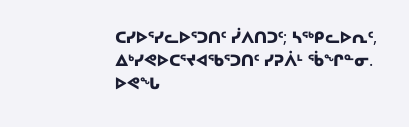ᑕᓯᐅᕐᓯᓚᐅᕐᑐᑎᑦ ᓰᐱᑎᑐᑦ; ᓴᖅᑭᓚᐅᕆᑦ, ᐃᒃᓯᕙᐅᑕᕐᔪᐊᖃᕐᑐᑎᑦ ᓯᕈᐲᒻ ᖄᖏᓐᓂ.
ᐅᕙᖓ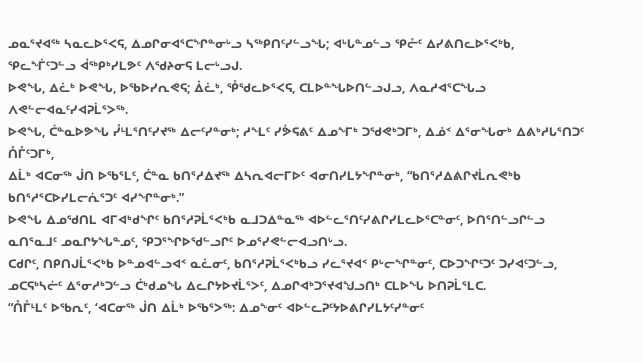ᓄᓇᕐᔪᐊᖅ ᓴᓇᓚᐅᕐᐸᕋ, ᐃᓄᒋᓂᐊᕐᑕᖏᓐᓂᒡᓗ ᓴᖅᑭᑎᑦᓯᓪᓗᖓ; ᐊᒡᒐᓐᓄᓪᓗ ᕿᓔᑦ ᐃᓯᕕᑎᓚᐅᕐᐸᒃᑲ, ᕿᓚᖕᒦᑦᑐᓪᓗ ᐋᖅᑭᒃᓯᒪᕗᑦ ᐱᖁᔨᓂᕋ ᒪᓕᒡᓗᒍ.
ᐅᕙᖓ, ᐃᓛᒃ ᐅᕙᖓ, ᐅᖃᐅᓯᕆᕙᕋ; ᐄᓛᒃ, ᕾᖁᓚᐅᕐᐸᕋ, ᑕᒪᐅᓐᖓᐅᑎᓪᓗᒍᓗ, ᐱᓇᓱᐊᕐᑕᖓᓗ ᐱᕙᓪᓕᐊᓇᑦᓯᐊᕈᒫᕐᐳᖅ.
ᐅᕙᖓ, ᑖᓐᓇᐅᕗᖓ ᓮᒻᒪᕐᑎᑦᓯᔪᖅ ᐃᓕᑦᓯᓐᓂᒃ; ᓱᖕᒪᑦ ᓯᕘᕋᕕᑦ ᐃᓄᖕᒥᒃ ᑐᖁᕙᒃᑐᒥᒃ, ᐃᓅᑉ ᐃᕐᓂᖓᓂᒃ ᐃᕕᒃᓱᒐᕐᑎᑐᑦ ᑍᒤᑦᑐᒥᒃ,
ᐃᒫᒃ ᐊᑕᓂᖅ ᒎᑎ ᐅᖃᕐᒪᑦ, ᑖᓐᓇ ᑲᑎᕐᓱᐃᔪᖅ ᐃᓴᕆᐊᓕᒥᐅᑦ ᐊᓂᑎᓯᒪᔭᖏᓐᓂᒃ, “ᑲᑎᕐᓱᐃᕕᒋᔪᒫᕆᕙᒃᑲ ᑲᑎᕐᓱᕐᑕᐅᓯᒪᓕᕇᕐᑐᑦ ᐊᓯᖏᓐᓂᒃ.”
ᐅᕙᖓ ᐃᓄᖁᑎᒪ ᐊᒥᐊᒃᑯᖏᑦ ᑲᑎᕐᓱᕈᒫᕐᐸᒃᑲ ᓇᒧᑐᐃᓐᓇᖅ ᐊᐅᓪᓚᕐᑎᑦᓯᕕᒋᓯᒪᓚᐅᕐᑕᓐᓂᑦ, ᐅᑎᕐᑎᓪᓗᒋᓪᓗ ᓇᑎᕐᓇᒧᑦ ᓄᓇᒋᔭᖓᓐᓄᑦ, ᕿᑐᕐᖏᐅᖁᓪᓗᒋᑦ ᐅᓄᕐᓯᕙᓪᓕᐊᓗᑎᒡᓗ.
ᑕᑯᒋᑦ, ᑎᑭᑎᒍᒫᕐᐸᒃᑲ ᐅᓐᓄᐊᓪᓗᐊᑉ ᓇᓛᓂᑦ, ᑲᑎᕐᓱᕈᒫᕐᐸᒃᑲᓗ ᓯᓚᕐᔪᐊᑉ ᑭᒡᓕᖏᓐᓂᑦ, ᑕᐅᑐᖏᑦᑐᑦ ᑐᓯᐊᑦᑐᓪᓗ, ᓄᑕᕋᒃᓴᓖᑦ ᐃᕐᓂᓱᒃᑐᓪᓗ ᑖᒃᑯᓄᖓ ᐃᓚᒋᔭᐅᔪᒫᕐᐳᑦ, ᐃᓄᒋᐊᒃᑐᕐᔪᐊᖑᓗᑎᒃ ᑕᒪᐅᖓ ᐅᑎᕈᒫᕐᒪᑕ.
“ᑍᒤᒻᒪᑦ ᐅᖃᕆᑦ, ‘ᐊᑕᓂᖅ ᒎᑎ ᐃᒫᒃ ᐅᖃᕐᐳᖅ: ᐃᓄᖕᓂᑦ ᐊᐅᓪᓚᕈᑦᔭᐅᕕᒋᓯᒪᔭᑦᓯᓐᓂᑦ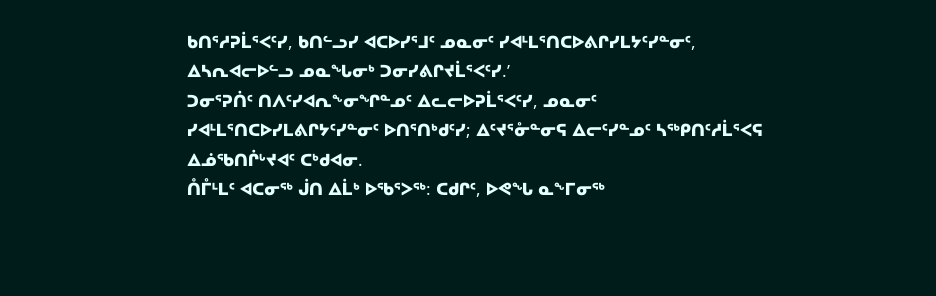ᑲᑎᕐᓱᕈᒫᕐᐸᑦᓯ, ᑲᑎᓪᓗᓯ ᐊᑕᐅᓯᕐᒧᑦ ᓄᓇᓂᑦ ᓯᐊᒻᒪᕐᑎᑕᐅᕕᒋᓯᒪᔭᑦᓯᓐᓂᑦ, ᐃᓴᕆᐊᓕᐅᓪᓗ ᓄᓇᖓᓂᒃ ᑐᓂᓯᕕᒋᔪᒫᕐᐸᑦᓯ.’
ᑐᓂᕐᕈᑏᑦ ᑎᐱᑦᓯᐊᕆᖕᓂᖏᓐᓄᑦ ᐃᓚᓕᐅᕈᒫᕐᐸᑦᓯ, ᓄᓇᓂᑦ ᓯᐊᒻᒪᕐᑎᑕᐅᓯᒪᕕᒋᔭᑦᓯᓐᓂᑦ ᐅᑎᕐᑎᒃᑯᑦᓯ; ᐃᑦᔪᕐᓁᓐᓂᕋ ᐃᓕᑦᓯᓐᓄᑦ ᓴᖅᑭᑎᑦᓱᒫᕐᐸᕋ ᐃᓅᖃᑎᒌᒡᔪᐊᑦ ᑕᒃᑯᐊᓂ.
ᑍᒤᒻᒪᑦ ᐊᑕᓂᖅ ᒎᑎ ᐃᒫᒃ ᐅᖃᕐᐳᖅ: ᑕᑯᒋᑦ, ᐅᕙᖓ ᓇᖕᒥᓂᖅ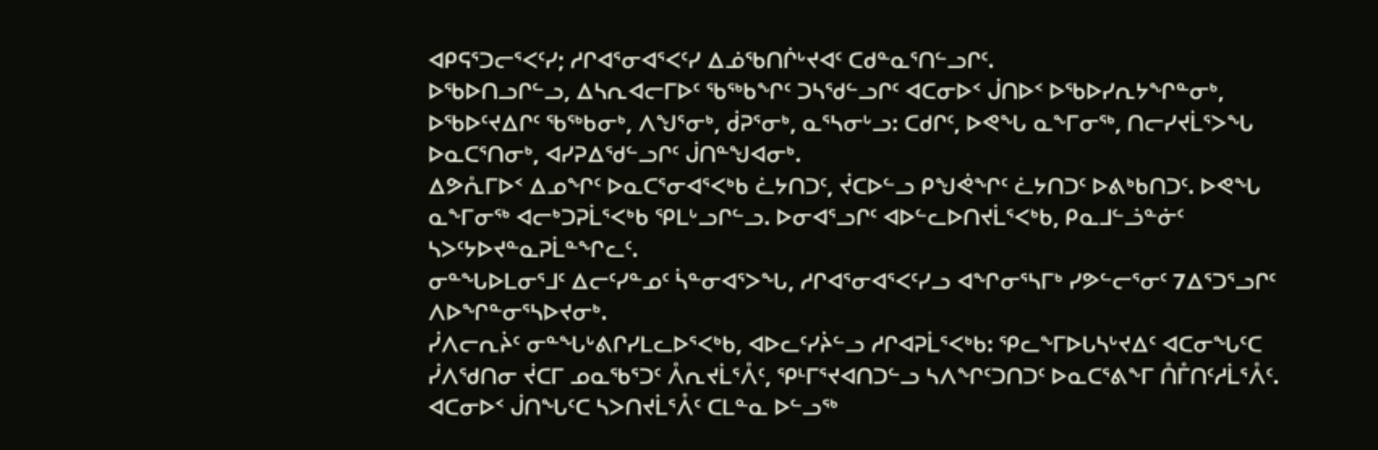ᐊᑭᕋᕐᑐᓕᕐᐸᑦᓯ; ᓱᒋᐊᕐᓂᐊᕐᐸᑦᓯ ᐃᓅᖃᑎᒌᒡᔪᐊᑦ ᑕᑯᓐᓇᕐᑎᓪᓗᒋᑦ.
ᐅᖃᐅᑎᓗᒋᓪᓗ, ᐃᓴᕆᐊᓕᒥᐅᑦ ᖃᖅᑲᖏᑦ ᑐᓴᖁᓪᓗᒋᑦ ᐊᑕᓂᐅᑉ ᒎᑎᐅᑉ ᐅᖃᐅᓯᕆᔭᖏᓐᓂᒃ, ᐅᖃᐅᑦᔪᐃᒋᑦ ᖃᖅᑲᓂᒃ, ᐱᖑᕐᓂᒃ, ᑰᕈᕐᓂᒃ, ᓇᕐᓴᓂᒡᓗ: ᑕᑯᒋᑦ, ᐅᕙᖓ ᓇᖕᒥᓂᖅ, ᑎᓕᓯᔪᒫᕐᐳᖓ ᐅᓇᑕᕐᑎᓂᒃ, ᐊᓯᕈᐃᖁᓪᓗᒋᑦ ᒎᑎᓐᖑᐊᓂᒃ.
ᐃᕗᕅᒥᐅᑉ ᐃᓄᖏᑦ ᐅᓇᑕᕐᓂᐊᕐᐸᒃᑲ ᓛᔭᑎᑐᑦ, ᔫᑕᐅᓪᓗ ᑭᖑᕚᖏᑦ ᓛᔭᑎᑐᑦ ᐅᕕᒃᑲᑎᑐᑦ. ᐅᕙᖓ ᓇᖕᒥᓂᖅ ᐊᓕᒃᑐᕈᒫᕐᐸᒃᑲ ᕿᒪᒡᓗᒋᓪᓗ. ᐅᓂᐊᕐᓗᒋᑦ ᐊᐅᓪᓚᐅᑎᔪᒫᕐᐸᒃᑲ, ᑭᓇᒧᓪᓘᓐᓃᑦ ᓴᐳᑦᔭᐅᔪᓐᓇᕈᒫᓐᖏᓚᑦ.
ᓂᓐᖓᐅᒪᓂᕐᒧᑦ ᐃᓕᑦᓯᓐᓄᑦ ᓵᓐᓂᐊᕐᐳᖓ, ᓱᒋᐊᕐᓂᐊᕐᐸᑦᓯᓗ ᐊᖏᓂᕐᓴᒥᒃ ᓯᕗᓪᓕᕐᓂᑦ 7ᐃᕐᑐᕐᓗᒋᑦ ᐱᐅᖏᓐᓂᕐᓴᐅᔪᓂᒃ.
ᓰᐱᓕᕆᔩᑦ ᓂᓐᖓᒡᕕᒋᓯᒪᓚᐅᕐᐸᒃᑲ, ᐊᐅᓚᑦᓯᔩᓪᓗ ᓱᒋᐊᕈᒫᕐᐸᒃᑲ: ᕿᓚᖕᒥᐅᒐᓴᒡᔪᐃᑦ ᐊᑕᓂᖓᑦᑕ ᓰᐱᖁᑎᓂ ᔫᑕᒥ ᓄᓇᖃᕐᑐᑦ ᐰᕆᔪᒫᕐᐰᑦ, ᕿᒻᒥᕐᔪᐊᑎᑐᓪᓗ ᓴᐱᖏᑦᑐᑎᑐᑦ ᐅᓇᑕᕐᕕᖕᒥ ᑍᒤᑎᑦᓱᒫᕐᐰᑦ.
ᐊᑕᓂᐅᑉ ᒎᑎᖓᑦᑕ ᓴᐳᑎᔪᒫᕐᐰᑦ ᑕᒪᓐᓇ ᐅᓪᓗᖅ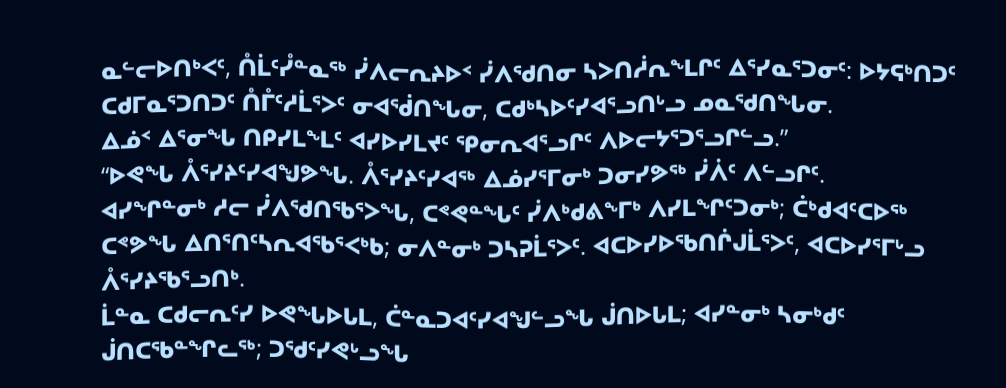ᓇᓪᓕᐅᑎᒃᐸᑦ, ᑍᒫᑦᓮᓐᓇᖅ ᓰᐱᓕᕆᔨᐅᑉ ᓰᐱᖁᑎᓂ ᓴᐳᑎᓲᕆᖕᒪᒋᑦ ᐃᕐᓯᓇᕐᑐᓂᑦ: ᐅᔭᕋᒃᑎᑐᑦ ᑕᑯᒥᓇᕐᑐᑎᑐᑦ ᑍᒤᑦᓱᒫᕐᐳᑦ ᓂᐊᖂᑎᖓᓂ, ᑕᑯᒃᓴᐅᑦᓯᐊᕐᓗᑎᒡᓗ ᓄᓇᖁᑎᖓᓂ.
ᐃᓅᑉ ᐃᕐᓂᖓ ᑎᑭᓯᒪᖕᒪᑦ ᐊᓯᐅᓯᒪᔪᑦ ᕿᓂᕆᐊᕐᓗᒋᑦ ᐱᐅᓕᔭᕐᑐᕐᓗᒋᓪᓗ.”
“ᐅᕙᖓ ᐰᕐᓯᔨᑦᓯᐊᖑᕗᖓ. ᐰᕐᓯᔨᑦᓯᐊᖅ ᐃᓅᓯᕐᒥᓂᒃ ᑐᓂᓯᕗᖅ ᓰᐲᑦ ᐱᓪᓗᒋᑦ.
ᐊᓯᖏᓐᓂᒃ ᓱᓕ ᓰᐱᖁᑎᖃᕐᐳᖓ, ᑕᕝᕙᓐᖓᑦ ᓰᐱᒃᑯᕕᖕᒥᒃ ᐱᓯᒪᖏᑦᑐᓂᒃ; ᑖᒃᑯᐊᑦᑕᐅᖅ ᑕᕝᕗᖓ ᐃᑎᕐᑎᑦᓴᕆᐊᖃᕐᐸᒃᑲ; ᓂᐱᓐᓂᒃ ᑐᓴᕈᒫᕐᐳᑦ. ᐊᑕᐅᓯᐅᖃᑎᒌᒍᒫᕐᐳᑦ, ᐊᑕᐅᓯᕐᒥᒡᓗ ᐰᕐᓯᔨᖃᕐᓗᑎᒃ.
ᒫᓐᓇ ᑕᑯᓕᕆᑦᓯ ᐅᕙᖓᐅᒐᒪ, ᑖᓐᓇᑐᐊᑦᓯᐊᖑᓪᓗᖓ ᒎᑎᐅᒐᒪ; ᐊᓯᓐᓂᒃ ᓴᓂᒃᑯᑦ ᒎᑎᑕᖃᓐᖏᓚᖅ; ᑐᖁᑦᓯᕙᒡᓗᖓ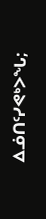ᐃᓅᑎᑦᓯᕙᒃᐳᖓ;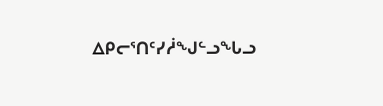ᐃᑭᓕᕐᑎᑦᓯᓲᖑᓪᓗᖓᓗ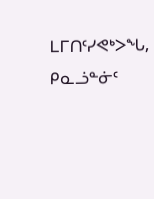ᒪᒥᑎᑦᓯᕙᒃᐳᖓ, ᑭᓇᓘᓐᓃᑦ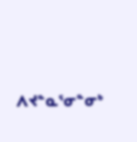ᐱᔪᓐᓇᕐᓂᓐᓂᒃ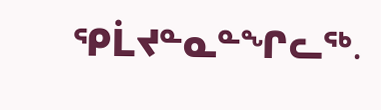ᕿᒫᔪᓐᓇᓐᖏᓚᖅ.